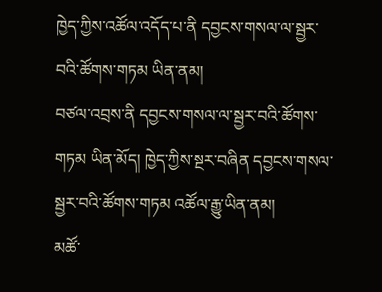ཁྱེད་ཀྱིས་འཚོལ་འདོད་པ་ནི དབྱངས་གསལ་ལ་སྦྱར་བའི་ཚོགས་གཏམ ཡིན་ནམ།
བཙལ་འབྲས་ནི དབྱངས་གསལ་ལ་སྦྱར་བའི་ཚོགས་གཏམ ཡིན་མོད། ཁྱེད་ཀྱིས་སྔར་བཞིན དབྱངས་གསལ་སྦྱར་བའི་ཚོགས་གཏམ འཚོལ་རྒྱུ་ཡིན་ནམ།
མཚོ་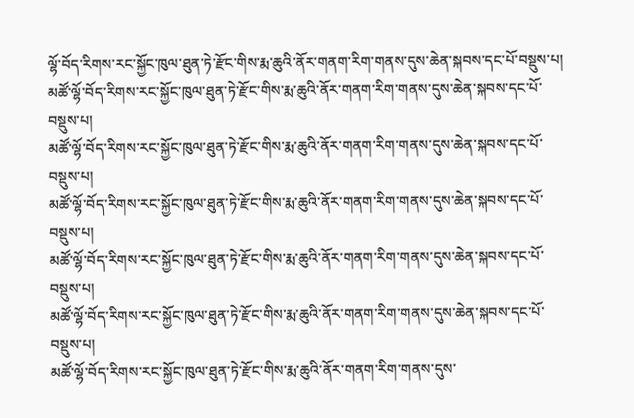ལྷོ་བོད་རིགས་རང་སྐྱོང་ཁུལ་ཐུན་ཏེ་རྫོང་གིས་རྨ་ཆུའི་ནོར་གནག་རིག་གནས་དུས་ཆེན་སྐབས་དང་པོ་བསྡུས་པ།
མཚོ་ལྷོ་བོད་རིགས་རང་སྐྱོང་ཁུལ་ཐུན་ཏེ་རྫོང་གིས་རྨ་ཆུའི་ནོར་གནག་རིག་གནས་དུས་ཆེན་སྐབས་དང་པོ་བསྡུས་པ།
མཚོ་ལྷོ་བོད་རིགས་རང་སྐྱོང་ཁུལ་ཐུན་ཏེ་རྫོང་གིས་རྨ་ཆུའི་ནོར་གནག་རིག་གནས་དུས་ཆེན་སྐབས་དང་པོ་བསྡུས་པ།
མཚོ་ལྷོ་བོད་རིགས་རང་སྐྱོང་ཁུལ་ཐུན་ཏེ་རྫོང་གིས་རྨ་ཆུའི་ནོར་གནག་རིག་གནས་དུས་ཆེན་སྐབས་དང་པོ་བསྡུས་པ།
མཚོ་ལྷོ་བོད་རིགས་རང་སྐྱོང་ཁུལ་ཐུན་ཏེ་རྫོང་གིས་རྨ་ཆུའི་ནོར་གནག་རིག་གནས་དུས་ཆེན་སྐབས་དང་པོ་བསྡུས་པ།
མཚོ་ལྷོ་བོད་རིགས་རང་སྐྱོང་ཁུལ་ཐུན་ཏེ་རྫོང་གིས་རྨ་ཆུའི་ནོར་གནག་རིག་གནས་དུས་ཆེན་སྐབས་དང་པོ་བསྡུས་པ།
མཚོ་ལྷོ་བོད་རིགས་རང་སྐྱོང་ཁུལ་ཐུན་ཏེ་རྫོང་གིས་རྨ་ཆུའི་ནོར་གནག་རིག་གནས་དུས་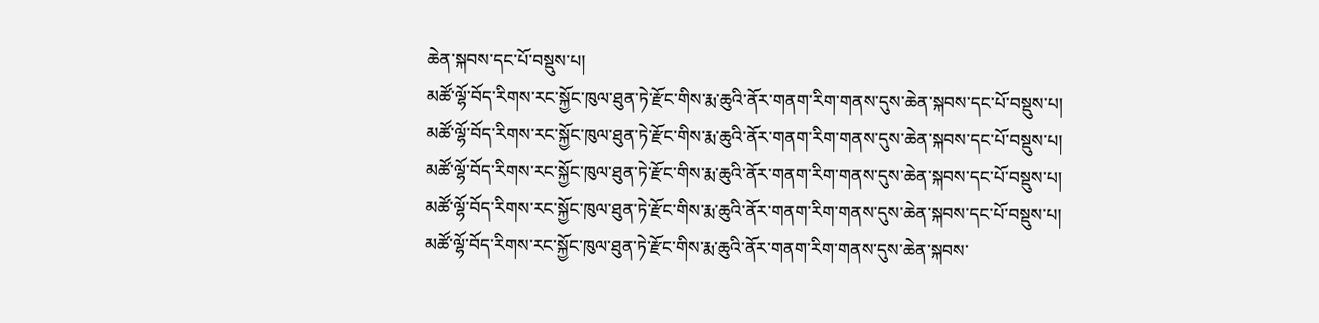ཆེན་སྐབས་དང་པོ་བསྡུས་པ།
མཚོ་ལྷོ་བོད་རིགས་རང་སྐྱོང་ཁུལ་ཐུན་ཏེ་རྫོང་གིས་རྨ་ཆུའི་ནོར་གནག་རིག་གནས་དུས་ཆེན་སྐབས་དང་པོ་བསྡུས་པ།
མཚོ་ལྷོ་བོད་རིགས་རང་སྐྱོང་ཁུལ་ཐུན་ཏེ་རྫོང་གིས་རྨ་ཆུའི་ནོར་གནག་རིག་གནས་དུས་ཆེན་སྐབས་དང་པོ་བསྡུས་པ།
མཚོ་ལྷོ་བོད་རིགས་རང་སྐྱོང་ཁུལ་ཐུན་ཏེ་རྫོང་གིས་རྨ་ཆུའི་ནོར་གནག་རིག་གནས་དུས་ཆེན་སྐབས་དང་པོ་བསྡུས་པ།
མཚོ་ལྷོ་བོད་རིགས་རང་སྐྱོང་ཁུལ་ཐུན་ཏེ་རྫོང་གིས་རྨ་ཆུའི་ནོར་གནག་རིག་གནས་དུས་ཆེན་སྐབས་དང་པོ་བསྡུས་པ།
མཚོ་ལྷོ་བོད་རིགས་རང་སྐྱོང་ཁུལ་ཐུན་ཏེ་རྫོང་གིས་རྨ་ཆུའི་ནོར་གནག་རིག་གནས་དུས་ཆེན་སྐབས་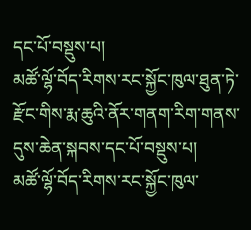དང་པོ་བསྡུས་པ།
མཚོ་ལྷོ་བོད་རིགས་རང་སྐྱོང་ཁུལ་ཐུན་ཏེ་རྫོང་གིས་རྨ་ཆུའི་ནོར་གནག་རིག་གནས་དུས་ཆེན་སྐབས་དང་པོ་བསྡུས་པ།
མཚོ་ལྷོ་བོད་རིགས་རང་སྐྱོང་ཁུལ་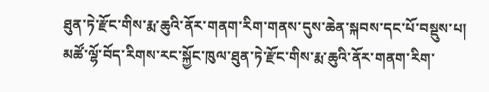ཐུན་ཏེ་རྫོང་གིས་རྨ་ཆུའི་ནོར་གནག་རིག་གནས་དུས་ཆེན་སྐབས་དང་པོ་བསྡུས་པ།
མཚོ་ལྷོ་བོད་རིགས་རང་སྐྱོང་ཁུལ་ཐུན་ཏེ་རྫོང་གིས་རྨ་ཆུའི་ནོར་གནག་རིག་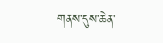གནས་དུས་ཆེན་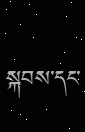སྐབས་དང་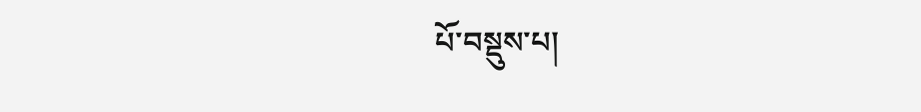པོ་བསྡུས་པ།